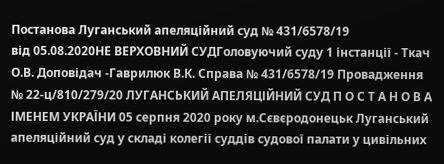Постанова Луганський апеляційний суд № 431/6578/19
від 05.08.2020НЕ ВЕРХОВНИЙ СУДГоловуючий суду 1 інстанції - Ткач О.В. Доповідач -Гаврилюк В.К. Справа № 431/6578/19 Провадження № 22-ц/810/279/20 ЛУГАНСЬКИЙ АПЕЛЯЦІЙНИЙ СУД П О С Т А Н О В А ІМЕНЕМ УКРАЇНИ 05 серпня 2020 року м.Сєвєродонецьк Луганський апеляційний суд у складі колегії суддів судової палати у цивільних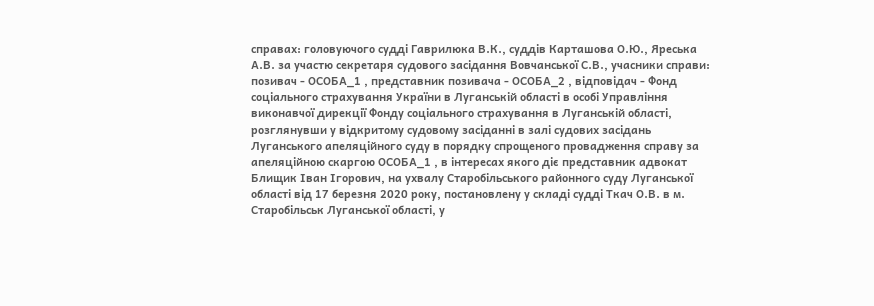справах: головуючого судді Гаврилюка В.К., суддів Карташова О.Ю., Яреська А.В. за участю секретаря судового засідання Вовчанської С.В., учасники справи: позивач - ОСОБА_1 , представник позивача - ОСОБА_2 , відповідач - Фонд соціального страхування України в Луганській області в особі Управління виконавчої дирекції Фонду соціального страхування в Луганській області, розглянувши у відкритому судовому засіданні в залі судових засідань Луганського апеляційного суду в порядку спрощеного провадження справу за апеляційною скаргою ОСОБА_1 , в інтересах якого діє представник адвокат Блищик Іван Ігорович, на ухвалу Старобільського районного суду Луганської області від 17 березня 2020 року, постановлену у складі судді Ткач О.В. в м. Старобільськ Луганської області, у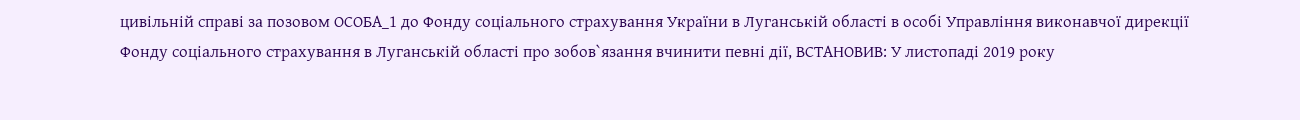цивільній справі за позовом ОСОБА_1 до Фонду соціального страхування України в Луганській області в особі Управління виконавчої дирекції Фонду соціального страхування в Луганській області про зобов`язання вчинити певні дії, ВСТАНОВИВ: У листопаді 2019 року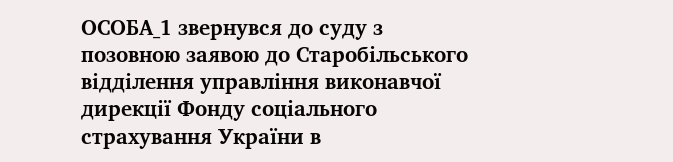ОСОБА_1 звернувся до суду з позовною заявою до Старобільського відділення управління виконавчої дирекції Фонду соціального страхування України в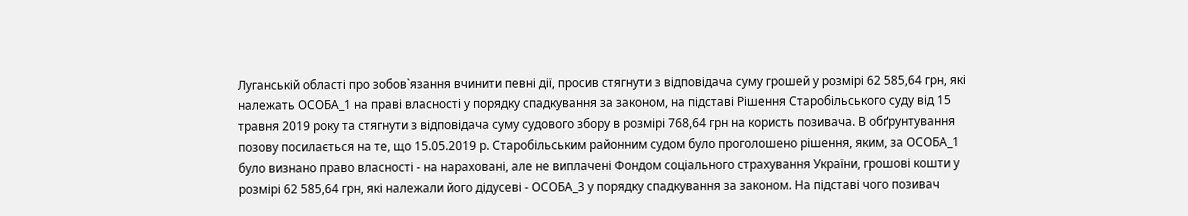Луганській області про зобов`язання вчинити певні дії, просив стягнути з відповідача суму грошей у розмірі 62 585,64 грн, які належать ОСОБА_1 на праві власності у порядку спадкування за законом, на підставі Рішення Старобільського суду від 15 травня 2019 року та стягнути з відповідача суму судового збору в розмірі 768,64 грн на користь позивача. В обґрунтування позову посилається на те, що 15.05.2019 р. Старобільським районним судом було проголошено рішення, яким, за ОСОБА_1 було визнано право власності - на нараховані, але не виплачені Фондом соціального страхування України, грошові кошти у розмірі 62 585,64 грн, які належали його дідусеві - ОСОБА_3 у порядку спадкування за законом. На підставі чого позивач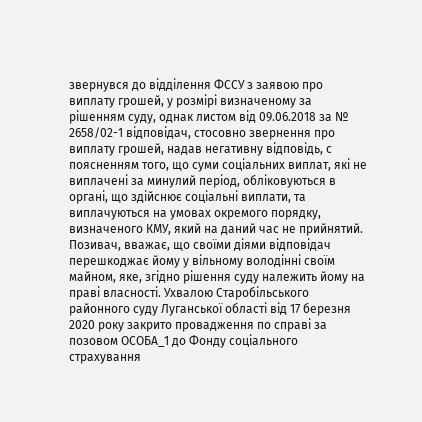звернувся до відділення ФССУ з заявою про виплату грошей, у розмірі визначеному за рішенням суду, однак листом від 09.06.2018 за № 2658/02-1 відповідач, стосовно звернення про виплату грошей, надав негативну відповідь, с поясненням того, що суми соціальних виплат, які не виплачені за минулий період, обліковуються в органі, що здійснює соціальні виплати, та виплачуються на умовах окремого порядку, визначеного КМУ, який на даний час не прийнятий. Позивач, вважає, що своїми діями відповідач перешкоджає йому у вільному володінні своїм майном, яке, згідно рішення суду належить йому на праві власності. Ухвалою Старобільського районного суду Луганської області від 17 березня 2020 року закрито провадження по справі за позовом ОСОБА_1 до Фонду соціального страхування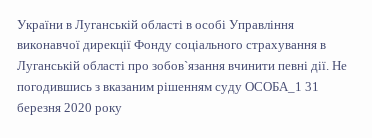України в Луганській області в особі Управління виконавчої дирекції Фонду соціального страхування в Луганській області про зобов`язання вчинити певні дії. Не погодившись з вказаним рішенням суду ОСОБА_1 31 березня 2020 року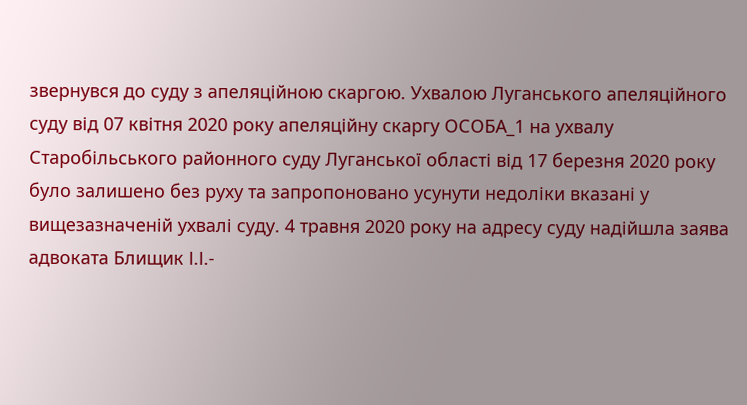звернувся до суду з апеляційною скаргою. Ухвалою Луганського апеляційного суду від 07 квітня 2020 року апеляційну скаргу ОСОБА_1 на ухвалу Старобільського районного суду Луганської області від 17 березня 2020 року було залишено без руху та запропоновано усунути недоліки вказані у вищезазначеній ухвалі суду. 4 травня 2020 року на адресу суду надійшла заява адвоката Блищик І.І.-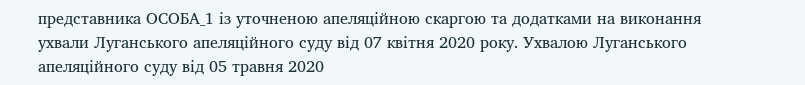представника ОСОБА_1 із уточненою апеляційною скаргою та додатками на виконання ухвали Луганського апеляційного суду від 07 квітня 2020 року. Ухвалою Луганського апеляційного суду від 05 травня 2020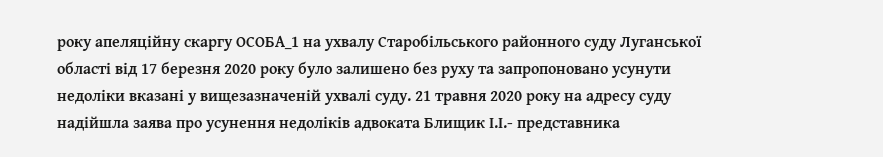року апеляційну скаргу ОСОБА_1 на ухвалу Старобільського районного суду Луганської області від 17 березня 2020 року було залишено без руху та запропоновано усунути недоліки вказані у вищезазначеній ухвалі суду. 21 травня 2020 року на адресу суду надійшла заява про усунення недоліків адвоката Блищик І.І.- представника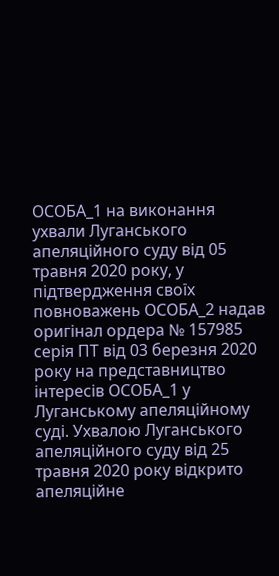ОСОБА_1 на виконання ухвали Луганського апеляційного суду від 05 травня 2020 року, у підтвердження своїх повноважень ОСОБА_2 надав оригінал ордера № 157985 серія ПТ від 03 березня 2020 року на представництво інтересів ОСОБА_1 у Луганському апеляційному суді. Ухвалою Луганського апеляційного суду від 25 травня 2020 року відкрито апеляційне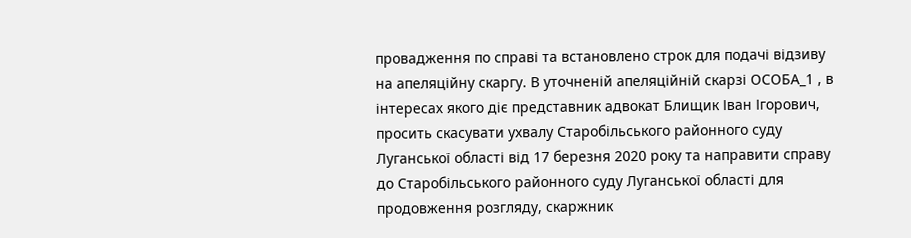провадження по справі та встановлено строк для подачі відзиву на апеляційну скаргу. В уточненій апеляційній скарзі ОСОБА_1 , в інтересах якого діє представник адвокат Блищик Іван Ігорович, просить скасувати ухвалу Старобільського районного суду Луганської області від 17 березня 2020 року та направити справу до Старобільського районного суду Луганської області для продовження розгляду, скаржник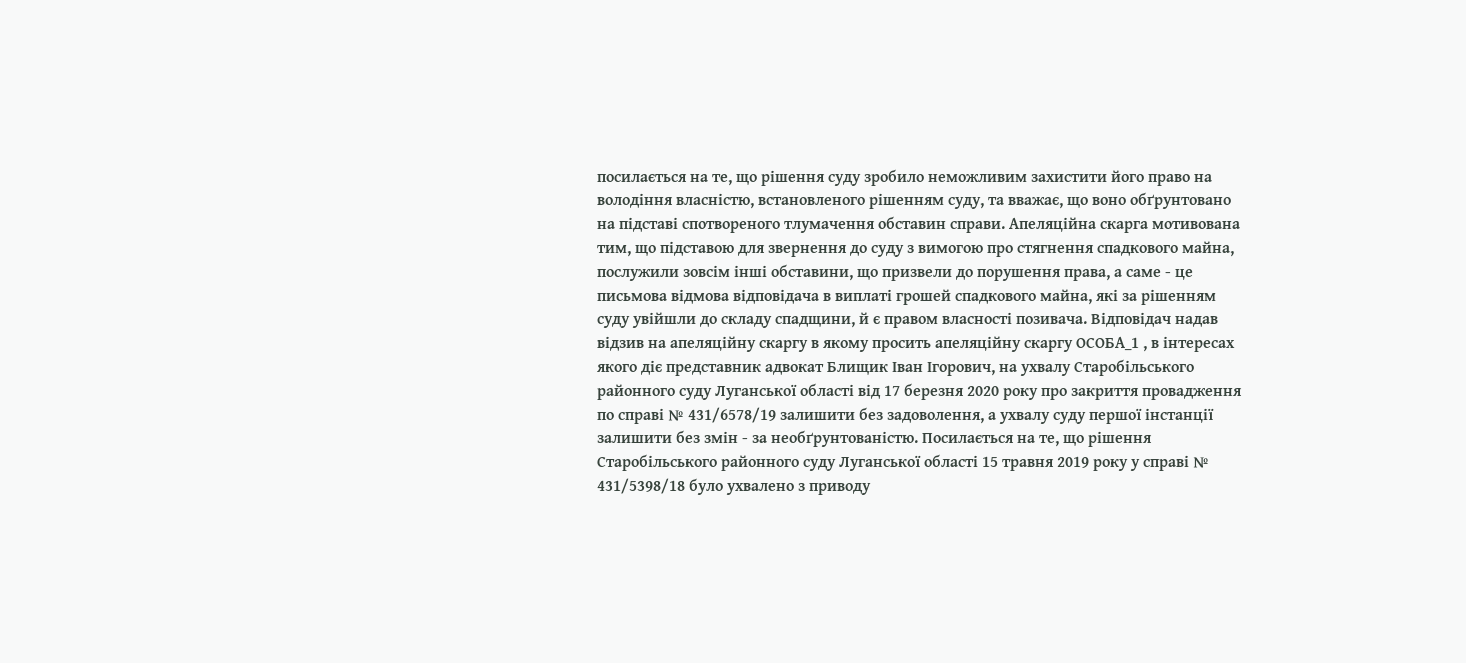посилається на те, що рішення суду зробило неможливим захистити його право на володіння власністю, встановленого рішенням суду, та вважає, що воно обґрунтовано на підставі спотвореного тлумачення обставин справи. Апеляційна скарга мотивована тим, що підставою для звернення до суду з вимогою про стягнення спадкового майна, послужили зовсім інші обставини, що призвели до порушення права, а саме - це письмова відмова відповідача в виплаті грошей спадкового майна, які за рішенням суду увійшли до складу спадщини, й є правом власності позивача. Відповідач надав відзив на апеляційну скаргу в якому просить апеляційну скаргу ОСОБА_1 , в інтересах якого діє представник адвокат Блищик Іван Ігорович, на ухвалу Старобільського районного суду Луганської області від 17 березня 2020 року про закриття провадження по справі № 431/6578/19 залишити без задоволення, а ухвалу суду першої інстанції залишити без змін - за необґрунтованістю. Посилається на те, що рішення Старобільського районного суду Луганської області 15 травня 2019 року у справі № 431/5398/18 було ухвалено з приводу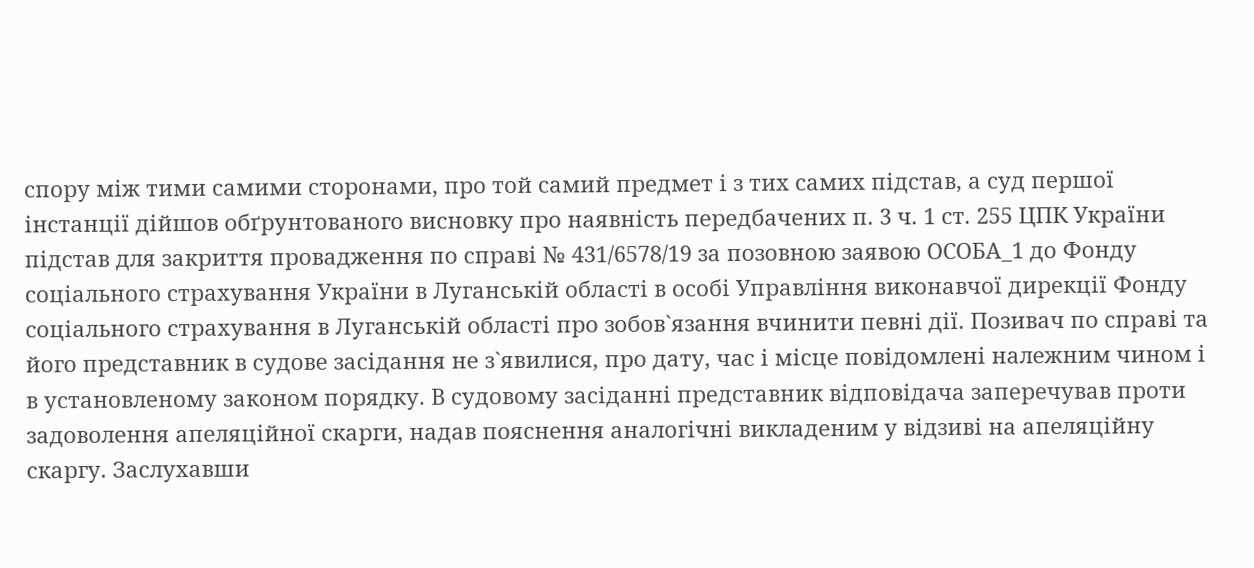спору між тими самими сторонами, про той самий предмет і з тих самих підстав, а суд першої інстанції дійшов обґрунтованого висновку про наявність передбачених п. 3 ч. 1 ст. 255 ЦПК України підстав для закриття провадження по справі № 431/6578/19 за позовною заявою ОСОБА_1 до Фонду соціального страхування України в Луганській області в особі Управління виконавчої дирекції Фонду соціального страхування в Луганській області про зобов`язання вчинити певні дії. Позивач по справі та його представник в судове засідання не з`явилися, про дату, час і місце повідомлені належним чином і в установленому законом порядку. В судовому засіданні представник відповідача заперечував проти задоволення апеляційної скарги, надав пояснення аналогічні викладеним у відзиві на апеляційну скаргу. Заслухавши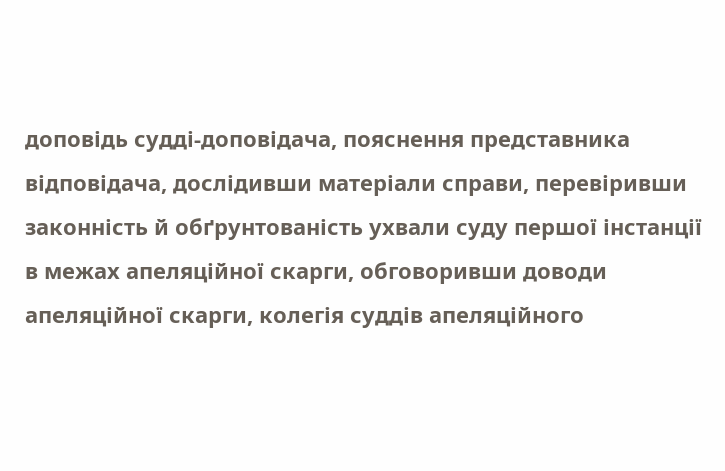доповідь судді-доповідача, пояснення представника відповідача, дослідивши матеріали справи, перевіривши законність й обґрунтованість ухвали суду першої інстанції в межах апеляційної скарги, обговоривши доводи апеляційної скарги, колегія суддів апеляційного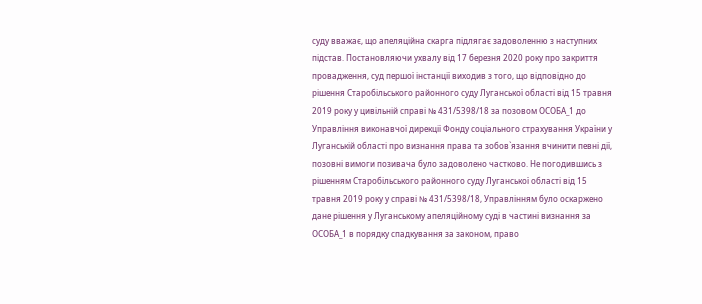суду вважає, що апеляційна скарга підлягає задоволенню з наступних підстав. Постановляючи ухвалу від 17 березня 2020 року про закриття провадження, суд першої інстанції виходив з того, що відповідно до рішення Старобільського районного суду Луганської області від 15 травня 2019 року у цивільній справі № 431/5398/18 за позовом ОСОБА_1 до Управління виконавчої дирекції Фонду соціального страхування України у Луганській області про визнання права та зобов`язання вчинити певні дії, позовні вимоги позивача було задоволено частково. Не погодившись з рішенням Старобільського районного суду Луганської області від 15 травня 2019 року у справі № 431/5398/18, Управлінням було оскаржено дане рішення у Луганському апеляційному суді в частині визнання за ОСОБА_1 в порядку спадкування за законом, право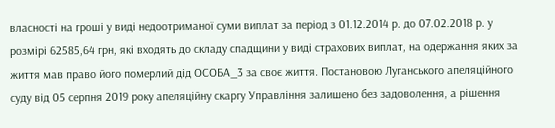власності на гроші у виді недоотриманої суми виплат за період з 01.12.2014 р. до 07.02.2018 р. у розмірі 62585,64 грн, які входять до складу спадщини у виді страхових виплат, на одержання яких за життя мав право його померлий дід ОСОБА_3 за своє життя. Постановою Луганського апеляційного суду від 05 серпня 2019 року апеляційну скаргу Управління залишено без задоволення, а рішення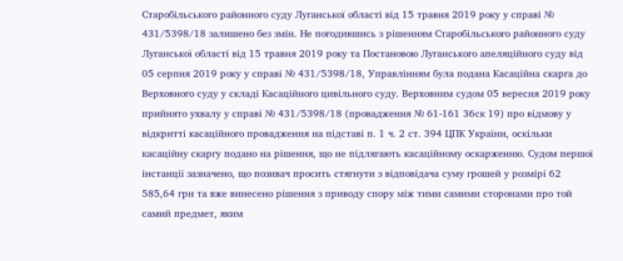Старобільського районного суду Луганської області від 15 травня 2019 року у справі № 431/5398/18 залишено без змін. Не погодившись з рішенням Старобільського районного суду Луганської області від 15 травня 2019 року та Постановою Луганського апеляційного суду від 05 серпня 2019 року у справі № 431/5398/18, Управлінням була подана Касаційна скарга до Верховного суду у складі Касаційного цивільного суду. Верховним судом 05 вересня 2019 року прийнято ухвалу у справі № 431/5398/18 (провадження № 61-161 36ск 19) про відмову у відкритті касаційного провадження на підставі п. 1 ч. 2 ст. 394 ЦПК України, оскільки касаційну скаргу подано на рішення, що не підлягають касаційному оскарженню. Судом першої інстанції зазначено, що позивач просить стягнути з відповідача суму грошей у розмірі 62 585,64 грн та вже винесено рішення з приводу спору між тими самими сторонами про той самий предмет, яким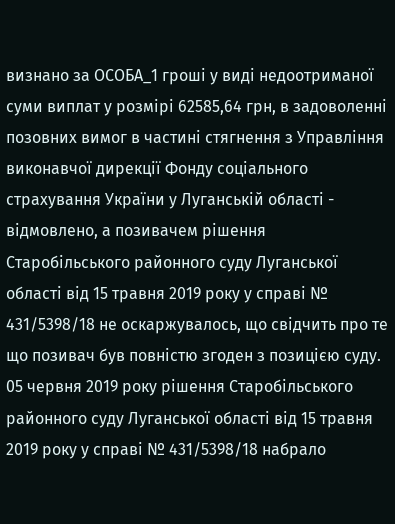визнано за ОСОБА_1 гроші у виді недоотриманої суми виплат у розмірі 62585,64 грн, в задоволенні позовних вимог в частині стягнення з Управління виконавчої дирекції Фонду соціального страхування України у Луганській області - відмовлено, а позивачем рішення Старобільського районного суду Луганської області від 15 травня 2019 року у справі № 431/5398/18 не оскаржувалось, що свідчить про те що позивач був повністю згоден з позицією суду. 05 червня 2019 року рішення Старобільського районного суду Луганської області від 15 травня 2019 року у справі № 431/5398/18 набрало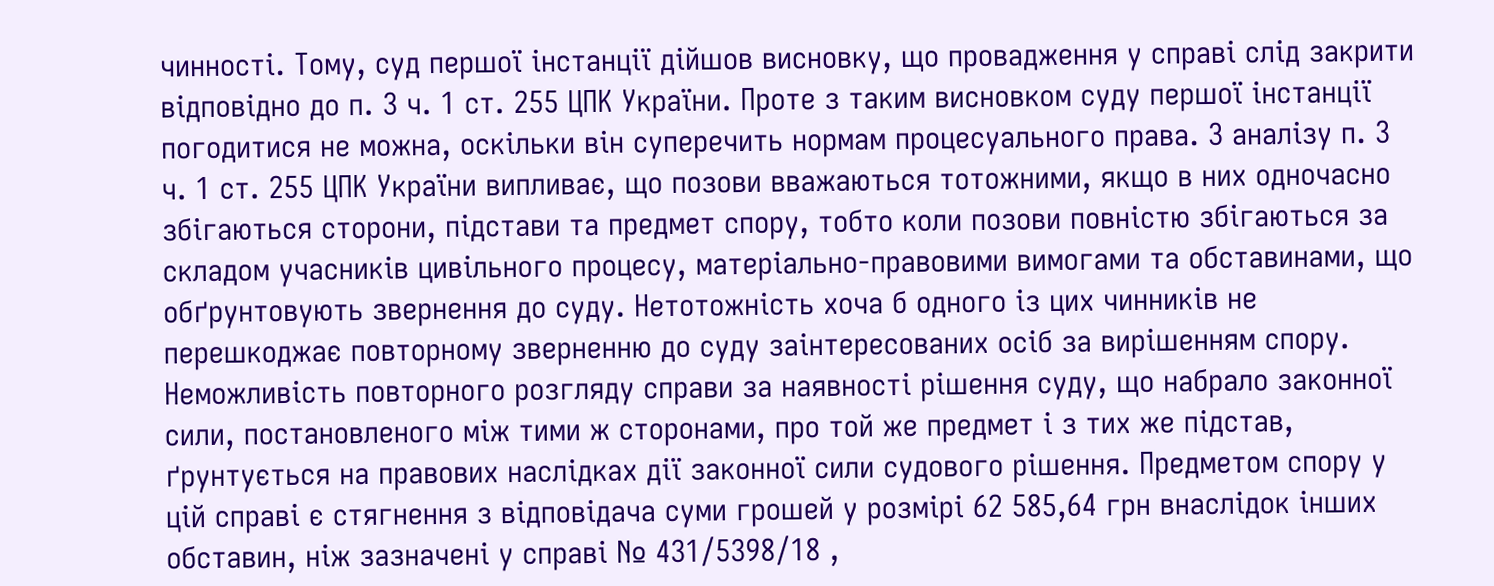чинності. Тому, суд першої інстанції дійшов висновку, що провадження у справі слід закрити відповідно до п. 3 ч. 1 ст. 255 ЦПК України. Проте з таким висновком суду першої інстанції погодитися не можна, оскільки він суперечить нормам процесуального права. З аналізу п. 3 ч. 1 ст. 255 ЦПК України випливає, що позови вважаються тотожними, якщо в них одночасно збігаються сторони, підстави та предмет спору, тобто коли позови повністю збігаються за складом учасників цивільного процесу, матеріально-правовими вимогами та обставинами, що обґрунтовують звернення до суду. Нетотожність хоча б одного із цих чинників не перешкоджає повторному зверненню до суду заінтересованих осіб за вирішенням спору. Неможливість повторного розгляду справи за наявності рішення суду, що набрало законної сили, постановленого між тими ж сторонами, про той же предмет і з тих же підстав, ґрунтується на правових наслідках дії законної сили судового рішення. Предметом спору у цій справі є стягнення з відповідача суми грошей у розмірі 62 585,64 грн внаслідок інших обставин, ніж зазначені у справі № 431/5398/18 ,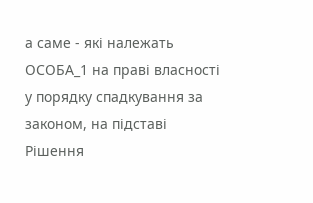а саме - які належать ОСОБА_1 на праві власності у порядку спадкування за законом, на підставі Рішення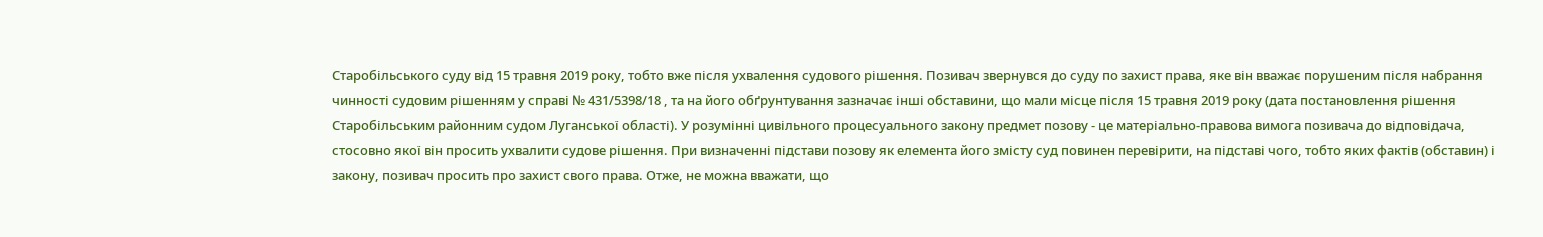Старобільського суду від 15 травня 2019 року, тобто вже після ухвалення судового рішення. Позивач звернувся до суду по захист права, яке він вважає порушеним після набрання чинності судовим рішенням у справі № 431/5398/18 , та на його обґрунтування зазначає інші обставини, що мали місце після 15 травня 2019 року (дата постановлення рішення Старобільським районним судом Луганської області). У розумінні цивільного процесуального закону предмет позову - це матеріально-правова вимога позивача до відповідача, стосовно якої він просить ухвалити судове рішення. При визначенні підстави позову як елемента його змісту суд повинен перевірити, на підставі чого, тобто яких фактів (обставин) і закону, позивач просить про захист свого права. Отже, не можна вважати, що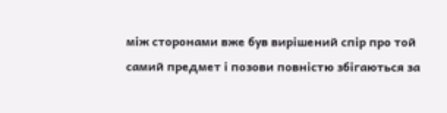між сторонами вже був вирішений спір про той самий предмет і позови повністю збігаються за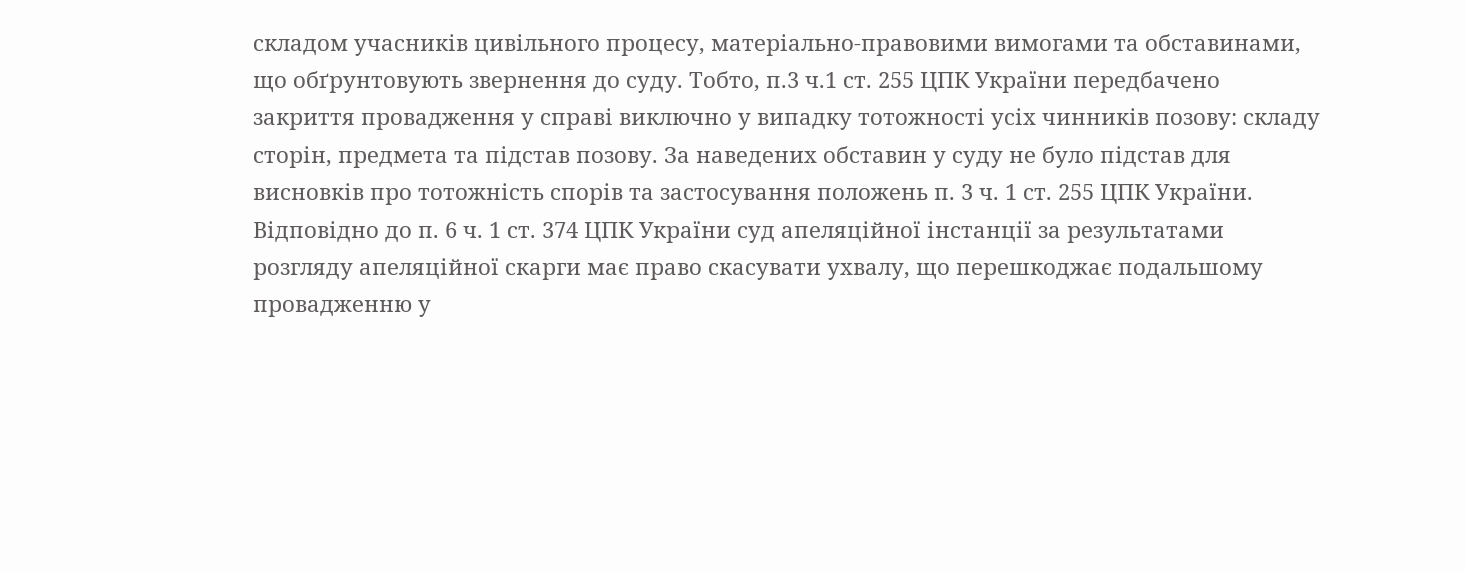складом учасників цивільного процесу, матеріально-правовими вимогами та обставинами, що обґрунтовують звернення до суду. Тобто, п.3 ч.1 ст. 255 ЦПК України передбачено закриття провадження у справі виключно у випадку тотожності усіх чинників позову: складу сторін, предмета та підстав позову. За наведених обставин у суду не було підстав для висновків про тотожність спорів та застосування положень п. 3 ч. 1 ст. 255 ЦПК України. Відповідно до п. 6 ч. 1 ст. 374 ЦПК України суд апеляційної інстанції за результатами розгляду апеляційної скарги має право скасувати ухвалу, що перешкоджає подальшому провадженню у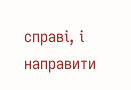справі, і направити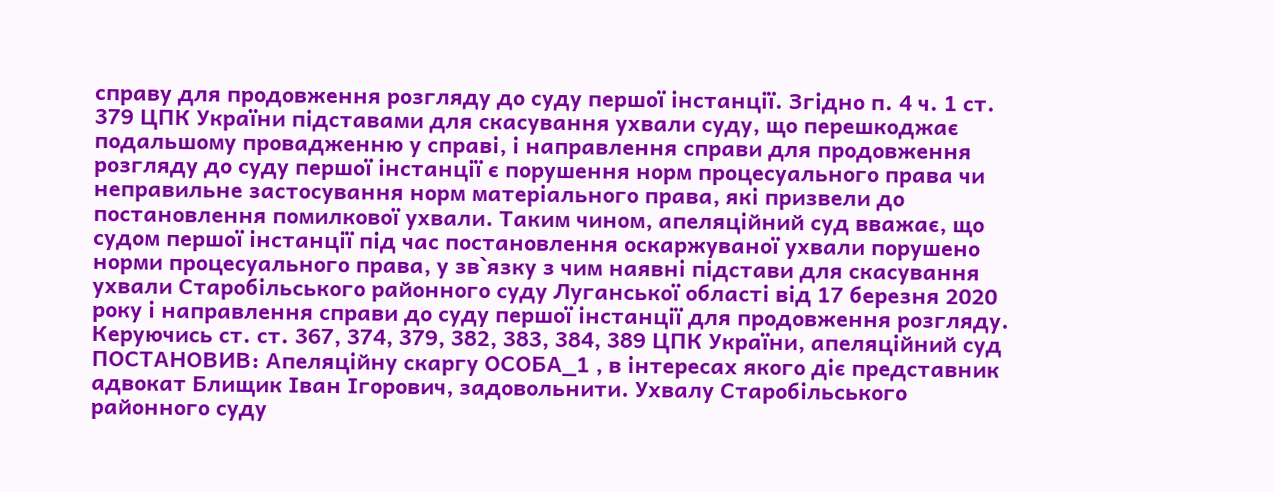справу для продовження розгляду до суду першої інстанції. Згідно п. 4 ч. 1 ст. 379 ЦПК України підставами для скасування ухвали суду, що перешкоджає подальшому провадженню у справі, і направлення справи для продовження розгляду до суду першої інстанції є порушення норм процесуального права чи неправильне застосування норм матеріального права, які призвели до постановлення помилкової ухвали. Таким чином, апеляційний суд вважає, що судом першої інстанції під час постановлення оскаржуваної ухвали порушено норми процесуального права, у зв`язку з чим наявні підстави для скасування ухвали Старобільського районного суду Луганської області від 17 березня 2020 року і направлення справи до суду першої інстанції для продовження розгляду. Керуючись ст. ст. 367, 374, 379, 382, 383, 384, 389 ЦПК України, апеляційний суд
ПОСТАНОВИВ: Апеляційну скаргу ОСОБА_1 , в інтересах якого діє представник адвокат Блищик Іван Ігорович, задовольнити. Ухвалу Старобільського районного суду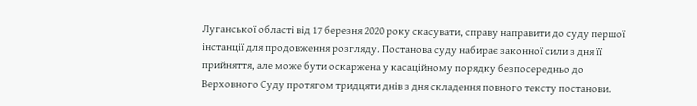Луганської області від 17 березня 2020 року скасувати, справу направити до суду першої інстанції для продовження розгляду. Постанова суду набирає законної сили з дня її прийняття, але може бути оскаржена у касаційному порядку безпосередньо до Верховного Суду протягом тридцяти днів з дня складення повного тексту постанови.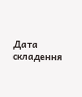Дата складення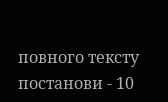повного тексту постанови - 10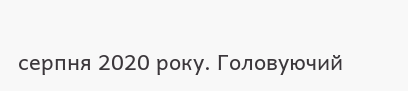серпня 2020 року. Головуючий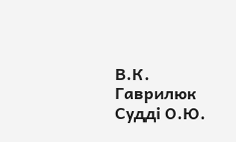В.К. Гаврилюк Судді О.Ю.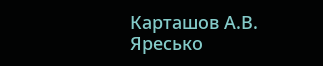Карташов А.В. Яресько